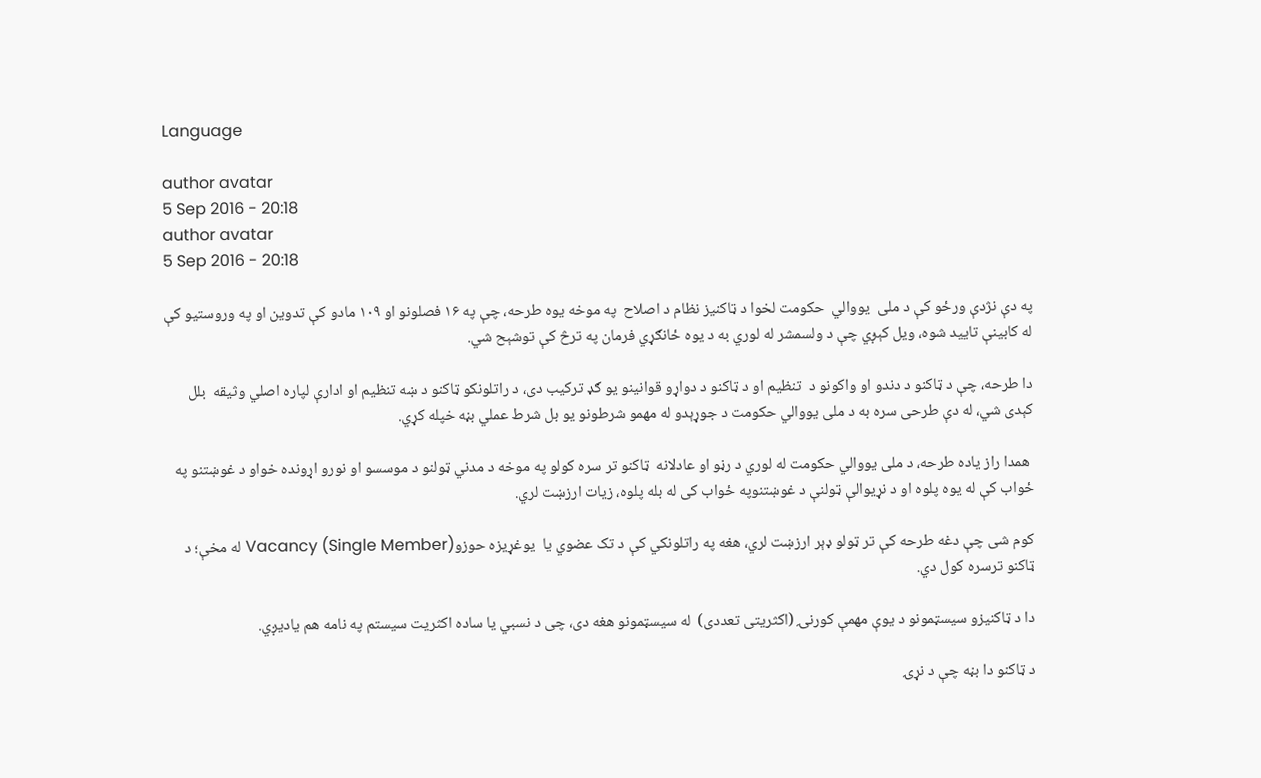Language

author avatar
5 Sep 2016 - 20:18
author avatar
5 Sep 2016 - 20:18

په دې نژدې ورځو کې د ملی  يووالي  حکومت لخوا د ټاکنیز نظام د اصلاح  په موخه یوه طرحه، چې په ۱۶ فصلونو او ۱۰۹ مادو کې تدوین او په وروستیو کې له کابینې تایید شوه، ویل کېږي چې د ولسمشر له لوري به د يوه ځانګړي فرمان په ترڅ کې توشېح شي.

دا طرحه، چې د ټاکنو د دندو او واکونو د  تنظیم او د ټاکنو د دواړو قوانینو یو ګډ ترکیب دی، د راتلونکو ټاکنو د ښه تنظیم او ادارې لپاره اصلي وثیقه  بلل کېدى شي، له دې طرحی سره به د ملی يووالي حکومت د جوړېدو له مهمو شرطونو یو بل شرط عملي بڼه خپله کړي.

 همدا راز ياده طرحه، د ملی يووالي حکومت له لوري د رڼو او عادلانه  ټاکنو تر سره کولو په موخه د مدني ټولنو د موسسو او نورو اړونده خواو د غوښتنو په ځواب کې له یوه پلوه او د نړيوالې ټولنې د غوښتنوپه ځواب کی له بله پلوه، زیات ارزښت لري.

کوم شی چې دغه طرحه کې تر ټولو ډېر ارزښت لري، هغه په راتلونکي کې د تک عضوي یا  یوغړیزه حوزو(Vacancy (Single Member له مخې؛ د ټاکنو ترسره کول دي.

دا د ټاکنیزو سیسټمونو د یوې مهمې کورنۍ (اکثریتی تعددی)  له سيسټمونو هغه دى، چی د نسبي یا ساده اکثریت سیستم په نامه هم ياديږي.

د ټاکنو دا بڼه چې د نړۍ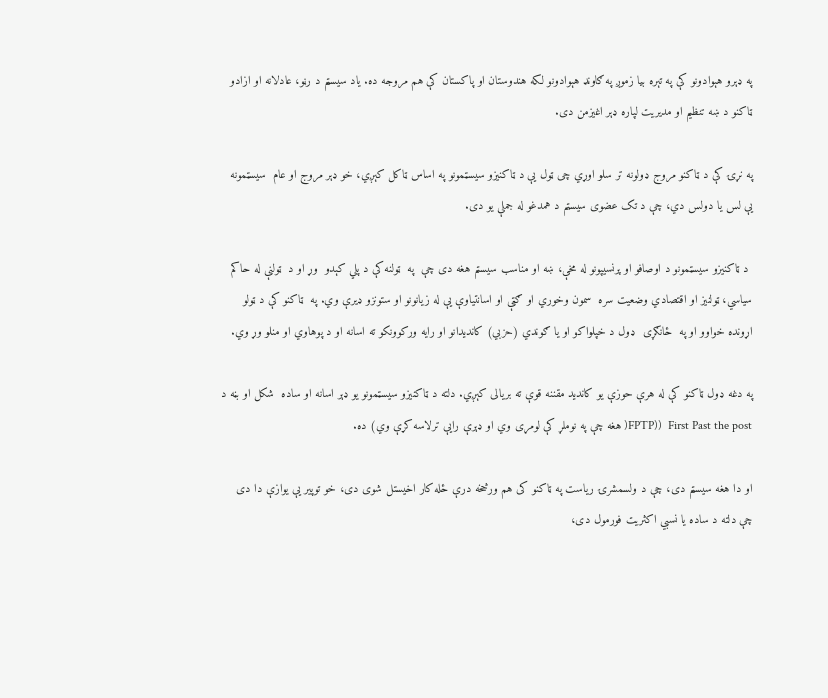په ډېرو هېوادونو کې په تېره بیا زموږ په ګاونډ هېوادونو لکه هندوستان او پاکستان کې هم مروجه ده. ياد سيسټم د رڼو، عادلانه او ازادو ټاکنو د ښه تنظیم او مدیریت لپاره ډېر اغیزمن دی.

په نړۍ کې د ټاکنو مروج ډولونه تر سلو اوړي چی ټول یې د ټاکنیزو سیسټمونو په اساس ټاکل کېږي، خو ډېر مروج او عام  سیسټمونه یې لس یا دولس دي، چې د تک عضوی سیسټم د همدغو له جملې يو دى.

 د ټاکنيزو سيسټمونو د اوصافو او پرنسیپونو له مخې، ښه او مناسب سیستم هغه دی چې  په  ټولنه کې د پلي کېدو  وړ او د  ټولنې له حاکم  سیاسي، ټولنیز او اقتصادي وضعیت سره  سمون وخوري او ګټې او اسانتیاوې یې له زيانونو او ستونزو ډیرې وي. په  ټاکنو کې د ټولو اړونده خواوو او په  ځانګړی  ډول د خپلواکو او یا ګوندي (حزبي) کاندیدانو او رايه ورکوونکو ته اسانه او د پوهاوي او منلو وړ وي.

په دغه ډول ټاکنو کې له هرې حوزې یو کاندید مقننه قوې ته بریالی کېږي. دلته د ټاکنيزو سیسټمونو یو ډېر اسانه او ساده  شکل او بڼه د FPTP))  First Past the post( هغه چې په نوملړ کې لومړى وي او ډېرې رايې ترلاسه کړې وي) ده.

او دا هغه سیسټم دی، چې د ولسمشرۍ ریاست په ټاکنو کی هم ورڅخه درې ځله کار اخیستل شوی دى، خو توپير یې يوازې دا دی چې دلته د ساده یا نسبي اکثریت فورمول دی،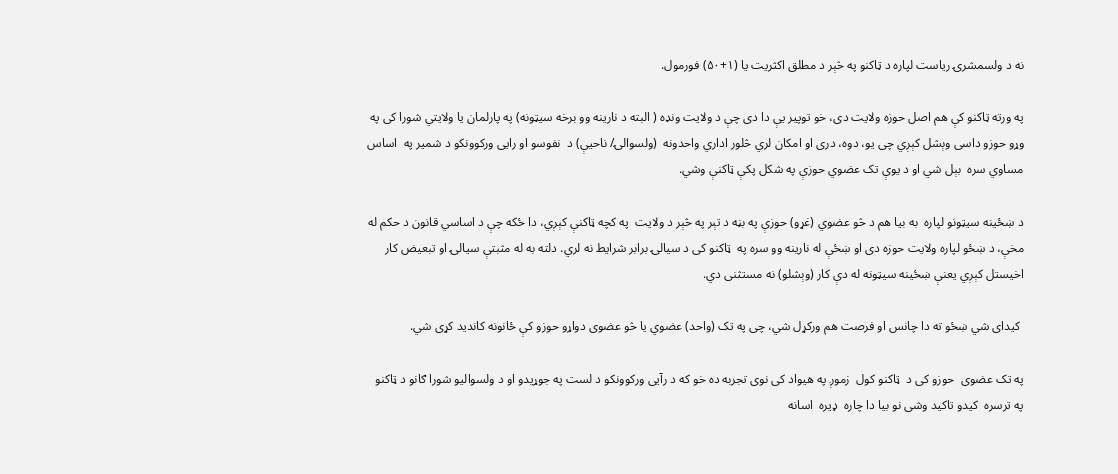نه د ولسمشرۍ ریاست لپاره د ټاکنو په څېر د مطلق اکثریت یا (۱+۵۰) فورمول.

په ورته ټاکنو کې هم اصل حوزه ولایت دی، خو توپير یې دا دى چې د ولایت ونډه ( البته د نارینه وو برخه سیټونه) په پارلمان یا ولایتي شورا کی په وړو حوزو داسی وېشل کېږي چی یو، دوه، دری او امکان لري څلور اداري واحدونه  (ولسوالۍ/ ناحیې) د  نفوسو او رایی ورکوونکو د شمیر په  اساس مساوي سره  بېل شي او د یوې تک عضوي حوزې په شکل پکې ټاکنې وشي.

د ښځینه سیټونو لپاره  به بیا هم د څو عضوي (غړو) حوزې په بڼه د تېر په څېر د ولایت  په کچه ټاکنې کېږي، دا ځکه چې د اساسي قانون د حکم له مخې، د ښځو لپاره ولایت حوزه دى او ښځې له نارینه وو سره په  ټاکنو کی د سیالۍ برابر شرایط نه لري. دلته به له مثبتې سيالۍ او تبعیض کار اخیستل کېږي یعنې ښځینه سیټونه له دې کار (وېشلو) نه مستثنی دي.

 کیدای شي ښځو ته دا چانس او فرصت هم ورکړل شي، چی په تک (واحد) عضوي یا څو عضوی دواړو حوزو کې ځانونه کاندید کړی شي.

په تک عضوی  حوزو کی د  ټاکنو کول  زموږ په هیواد کی نوی تجربه ده خو که د رآیی ورکوونکو د لست په جوړیدو او د ولسوالیو شورا ګانو د ټاکنو په ترسره  کیدو تاکید وشی نو بیا دا چاره  ډیره  اسانه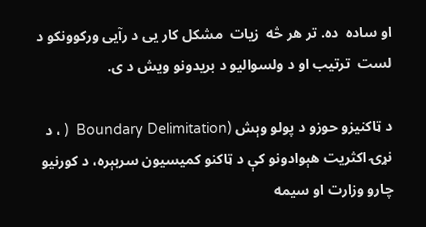او ساده  ده. تر هر څه  زیات  مشکل کار یی د رآیی ورکوونکو د لست  ترتیب او د ولسوالیو د بریدونو ویش د ی.

د ټاکنيزو حوزو د پولو وېش (Boundary Delimitation  ( ، د نړۍ اکثريت هېوادونو کې د ټاکنو کمیسیون سربېره، د کورنیو چارو وزارت او سيمه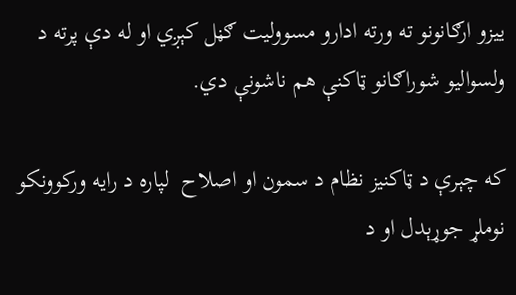ييزو ارګانونو ته ورته ادارو مسووليت ګڼل کېږي او له دې پرته د ولسوالیو شوراګانو ټاکنې هم ناشونې دي.

که چېرې د ټاکنيز نظام د سمون او اصلاح  لپاره د رایه ورکوونکو نوملړ جوړېدل او د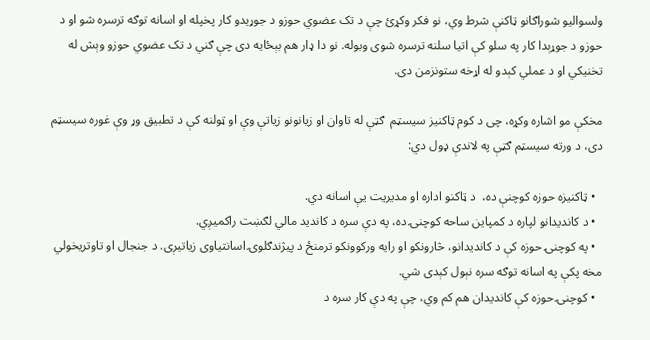ولسوالیو شوراګانو ټاکنې شرط وي، نو فکر وکړئ چې د تک عضوي حوزو د جوړیدو کار پخپله او اسانه توګه ترسره شو او د حوزو د جوړېدا کار په سلو کې اتيا سلنه ترسره شوى وبوله. نو دا ډار هم بېځايه دى چې ګني د تک عضوي حوزو وېش له تخنیکي او د عملي کېدو له اړخه ستونزمن دی.

مخکې مو اشاره وکړه، چی د کوم ټاکنيز سیسټم  ګټې له تاوان او زيانونو زیاتې وې او ټولنه کې د تطبیق وړ وې غوره سیسټم دی، د ورته سيسټم ګټې په لاندې ډول دي:

  • ټاکنيزه حوزه کوچنې ده،  د ټاکنو اداره او مدیریت یې اسانه دي.
  • د کاندیدانو لپاره د کمپاین ساحه کوچنۍ ده، په دې سره د کاندید مالي لګښت راکمیږي.
  • په کوچنۍ حوزه کې د کاندیدانو، څارونکو او رايه ورکوونکو ترمنځ د پیژندګلوۍ اسانتیاوی زیاتیږی. د جنجال او تاوتريخولي مخه پکې په اسانه توګه سره نېول کېدى شي.
  • کوچنۍ حوزه کې کاندیدان هم کم وي، چې په دې کار سره د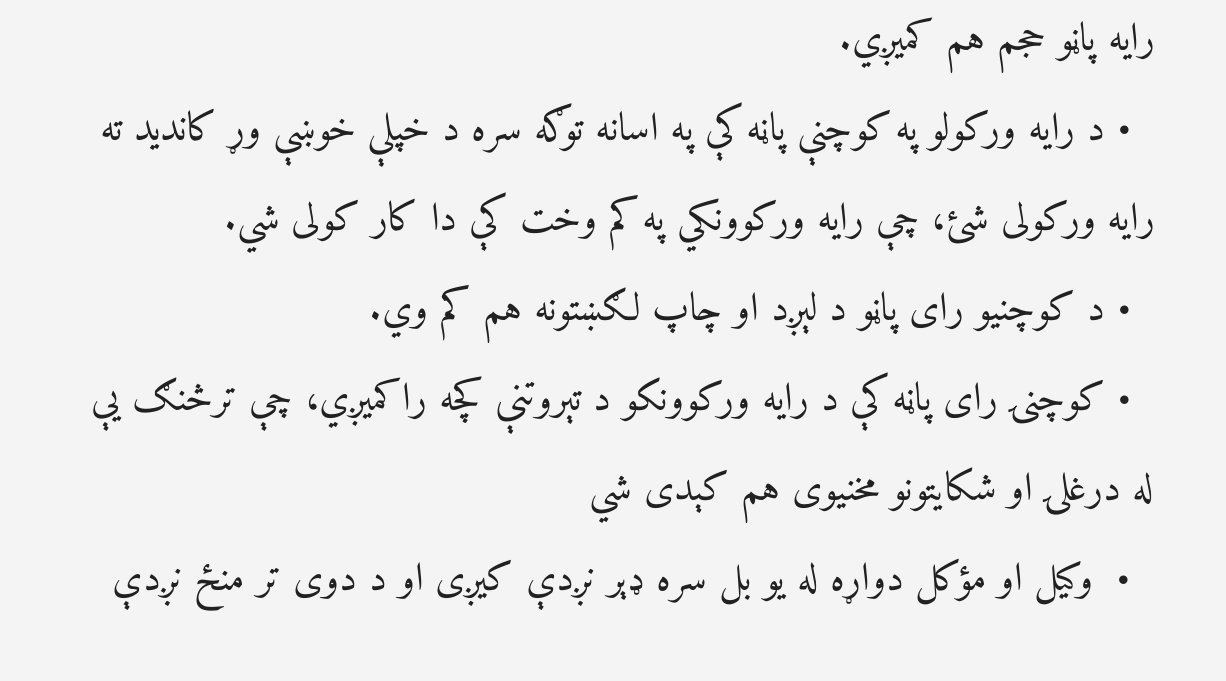رايه پاڼو حجم هم کميږي.
  • د رايه ورکولو په کوچنې پاڼه کې په اسانه توګه سره د خپلې خوښې وړ کانديد ته رايه ورکولى شئ، چې رايه ورکوونکي په کم وخت کې دا کار کولى شي.
  • د کوچنيو راى پاڼو د لېږد او چاپ لګښتونه هم کم وي.
  • کوچنۍ راى پاڼه کې د رايه ورکوونکو د تېروتنې کچه راکميږي، چې ترڅنګ يې له درغلۍ او شکايتونو مخنيوى هم کېدى شي
  •  وکیل او مؤکل دواړه له يو بل سره ډېر نږدې کیږی او د دوى تر منځ نږدې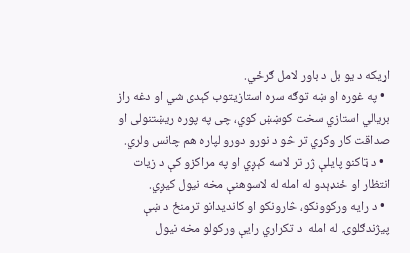اړيکه د يو بل د باور لامل ګرځي.
  • په غوره او ښه توګه سره استازيتوب کېدى شي او دغه راز بریالي استازي سخت کوښښ کوي، چی په پوره ريښتنولى او صداقت کار وکړي تر څو د نورو دورو لپاره هم چانس ولري.
  • د ټاکنو پایلې ژر تر لاسه کېږي او په مراکزو کې د زیات انتظار او ځنډېدو له امله له لاسوهنې مخه نیول کیږي.
  • د رایه ورکوونکو، څارونکو او کاندیدانو ترمنځ د ښې  پیژندګلوۍ  له امله  د تکراري رايې ورکولو مخه نیول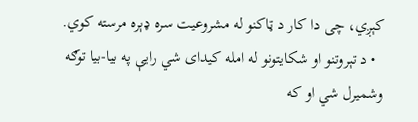کېږي، چی دا کار د ټاکنو له مشروعیت سره ډېره مرسته کوي.
  • د تېروتنو او شکایتونو له امله کیدای شي رایې په بیا-بیا توګه وشمیرل شي او که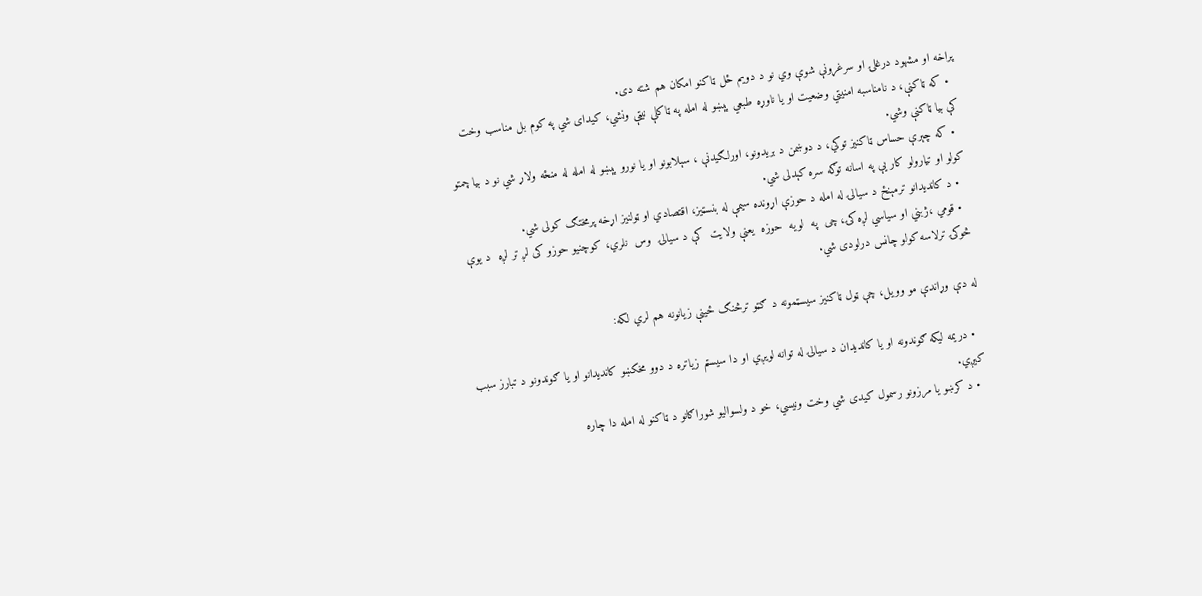پراخه او مشهود درغلۍ او سرغړونې شوې وي نو د دويم ځل ټاکنو امکان هم شته دی.
  • که ټاکنې، د نامناسبه امنیتي وضعیت او یا ناوړه طبعي پېښو له امله په ټاکلې نیټې ونشي، کیدای شي په کوم بل مناسب وخت کې بیا ټاکنې وشي.
  • که چېرې حساس ټاکنيز توکي، د دوښمن د بريدونو، اورلګیدنې ، سېلابونو او یا نورو پېښو له امله له منځه ولاړ شي نو د بيا چمتو کولو او تيارولو کار يې په اسانه توګه سره کېدلى شي.
  • د کاندیدانو ترمېنځ د سیالۍ له امله د حوزې اړونده سيمې له بنسټيز، اقتصادي او ټولنيز اړخه پرمختګ کولی شي.
  • قومي ،ژبني او سیاسي لږه کۍ، چی  په  لویه  حوزه  یعنې ولایت  کې د سیالۍ  وس  نلري، کوچنيو حوزو کی لږ تر لږه  د یوې څوکۍ ترلاسه کولو چانس درلودى شي.

له دې وړاندې مو وویل، چې ټول ټاکنيز سیسټمونه د ګټو ترڅنګ ځینې زيانونه هم لري لکه:

  • دریمه لیکه ګوندونه او یا کاندیدان د سیالۍ له توانه لویږي او دا سیستم زیاتره د دوو مخکښو کاندیدانو او یا ګوندونو د تبارز سبب کیږي.
  • د کرښو یا مرزونو رسمول کیدی شي وخت ونيسي، خو د ولسوالیو شوراګانو د ټاکنو له امله دا چاره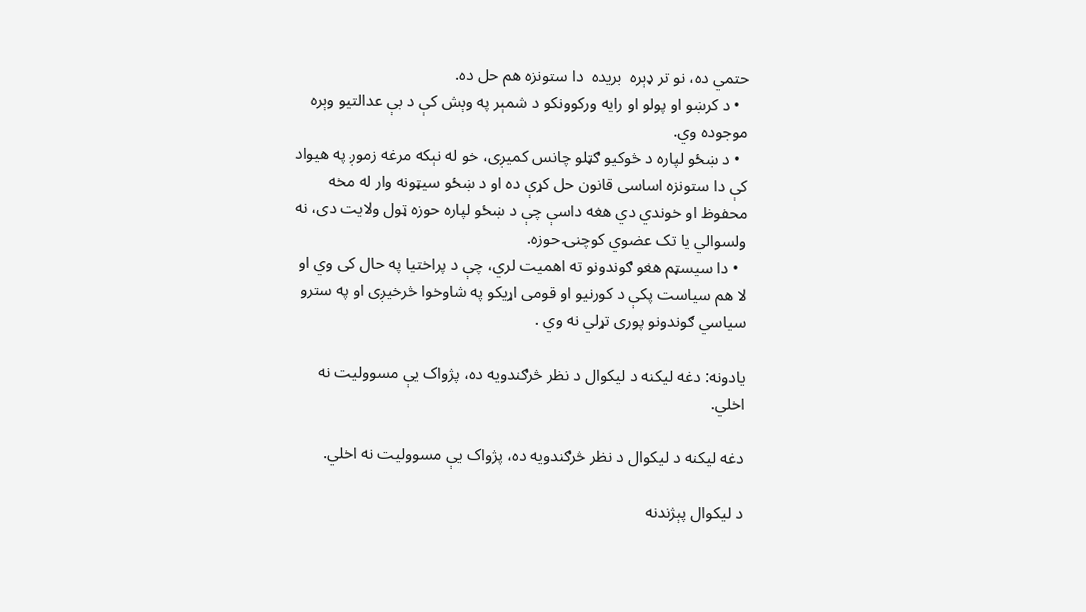حتمي ده، نو تر ډېره  بریده  دا ستونزه هم حل ده.
  • د کرښو او پولو او رايه ورکوونکو د شمېر په وېش کې د بې عدالتیو وېره موجوده وي.
  • د ښځو لپاره د څوکیو ګټلو چانس کمیږی، خو له نېکه مرغه زموږ په هیواد کې دا ستونزه اساسی قانون حل کړې ده او د ښځو سیټونه وار له مخه محفوظ او خوندي دي هغه داسې چې د ښځو لپاره حوزه ټول ولایت دی، نه ولسوالي یا تک عضوي کوچنۍ حوزه.
  • دا سیسټم هغو ګوندونو ته اهمیت لري، چې د پراختیا په حال کی وي او لا هم سیاست پکې د کورنیو او قومی اړیکو په شاوخوا څرخیږی او په سترو سیاسي ګوندونو پوری تړلي نه وي .

يادونه: دغه ليکنه د ليکوال د نظر څرګندويه ده، پژواک يې مسووليت نه اخلي.

دغه ليکنه د ليکوال د نظر څرګندويه ده، پژواک يې مسووليت نه اخلي.

د لیکوال پېژندنه